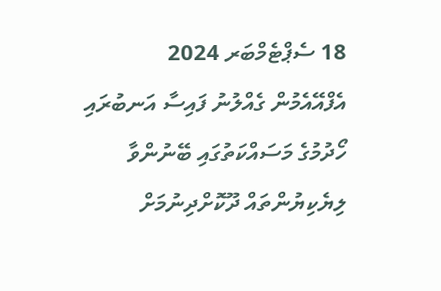18 ސެޕްޓެމްބަރ 2024
އެފްއޭއެމުން ގެއްލުނު ފައިސާ އަނބުރައި ހޯދުމުގެ މަސައްކަތުގައި ބޭނުންވާ ލިޔެކިޔުންތައް ދޫކޮށްދިނުމަށް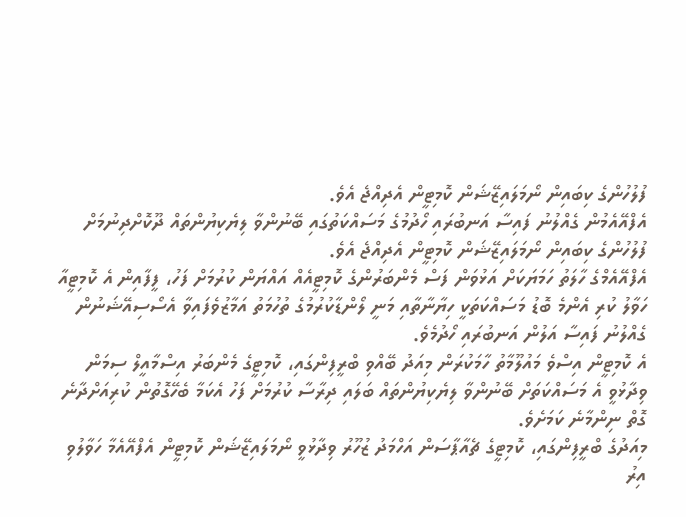ފުލުހުންގެ ކިބައިން ނޯމަލައިޒޭޝަން ކޮމިޓީން އެދިއްޖެ އެވެ.
އެފްއޭއެމުން ގެއްލުނު ފައިސާ އަނބުރައި ހޯދުމުގެ މަސައްކަތުގައި ބޭނުންވާ ލިޔެކިޔުންތައް ދޫކޮށްދިނުމަށް ފުލުހުންގެ ކިބައިން ނޯމަލައިޒޭޝަން ކޮމިޓީން އެދިއްޖެ އެވެ.
އެފްއޭއެމްގެ ހާލަތު ހަމަޔަކަށް އަޅުވަން ފަސް މެންބަރުންގެ ކޮމިޓީއެއް އައްޔަން ކުރުމަށް ފަހު، ފީފާއިން އެ ކޮމިޓީއާ ހަވާލު ކުރި އެންމެ ބޮޑު މަސައްކަތަކީ ހިޔާނާތާއި މަނީ ލޯންޑާކުރުމުގެ ތުހުމަތު އަމާޒުވެފައިވާ އެސޯސިއޭޝަނުން ގެއްލުނު ފައިސާ އަލުން އަނބުރައި ހޯދުމެވެ.
އެ ކޮމިޓީން އިސްވެ މައުލޫމާތު ހާމަކުރަން މިއަދު ބޭއްވި ބްރީފިންގައި، ކޮމިޓީގެ މެންބަރު އިސްމާއީލް ސިމަން ވިދާޅުވީ އެ މަސައްކަތަށް ބޭނުންވާ ލިޔެކިޔުންތައް ބަލައި ދިރާސާ ކުރުމަށް ފަހު އެކަމާ ބެހޭގޮތުން ކުރިއަށްދާނެ ގޮތް ނިންމާނެ ކަމަށެވެ.
މިއަދުގެ ބްރީފިންގައި، ކޮމިޓީގެ ޗެއާޕާސަން އަހްމަދު ޒުހޫރު ވިދާޅުވީ ނޯމަލައިޒޭޝަން ކޮމިޓީން އެފްއޭއެމާ ހަވާލުވި އިރު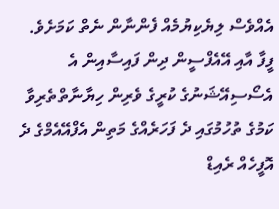އެއްވެސް ލިޔެކިޔުމެއް ފެންނާން ނެތް ކަމަށެވެ.
ފީފާ އާއި އޭއެފްސީން ދިން ފައިސާއިން އެ އެސޯސިއޭޝަނުގެ ކުރީގެ ވެރިން ހިޔާނާތްތެރިވާ ކަމުގެ ތުހުމުގައި ދެ ފަހަރެއްގެ މަތިން އެފްއޭއެމްގެ ދެ އޮފީހެއް ރެއިޑް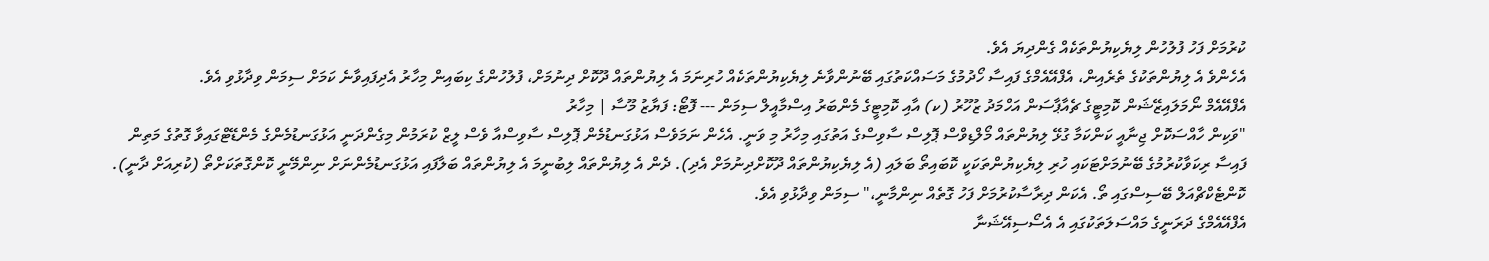ކުރުމަށް ފަހު ފުލުހުން ލިޔެކިޔުންތަކެއް ގެންދިޔަ އެވެ.
އެހެންވެ އެ ލިޔުންތަކުގެ ތެރެއިން، އެފްއޭއެމްގެ ފައިސާ ހޯދުމުގެ މަސައްކަތުގައި ބޭނުންވާނެ ލިޔެކިޔުންތަކެއް ހުރިނަމަ އެ ލިޔުންތައް ދޫކޮށް ދިނުމަށް، ފުލުހުންގެ ކިބައިން މިހާރު އެދިފައިވާނެ ކަމަށް ސިމަން ވިދާޅުވި އެވެ.
އެފްއޭއެމް ނޯމަލައިޒޭޝަން ކޮމިޓީގެ ޗެއާޕާސަން އަހްމަދު ޒުހޫރު (ކ) އާއި ކޮމިޓީގެ މެންބަރު އިސްމާއީލް ސިމަން --- ފޮޓޯ: ފަޔާޒު މޫސާ | މިހާރު
"ވަކިން ހާއްސަކޮށް ޖިނާއީ ކަންކަމާ ގުޅޭ ލިޔުންތައް މޯލްޑިވްސް ޕޮލިސް ސާވިސްގެ އަތުގައި މިހާރު މި ވަނީ. އެހެން ނަމަވެސް އަޅުގަނޑުމެން ޕޮލިސް ސާވިސްއާ ވެސް ލީޒް ކުރަމުން މިގެންދަނީ އަޅުގަނޑުމެންގެ މެންޑޭޓްގައިވާ ގޮތުގެ މަތިން ފައިސާ ރިކަވާކުރުމުގެ ބޭނުމަށްޓަކައި ހުރި ލިޔެކިޔުންތަކަކީ ކޮބައިތޯ ބަލައި (އެ ލިޔެކިޔުންތައް ދޫކޮށްދިނުމަށް އެދި). ދެން އެ ލިޔުންތައް ލިބުނީމަ އެ ލިޔުންތައް ބަލާފައި އަޅުގަނޑުމެންނަށް ނިންމޭނީ ކޮންގޮތަކަށްތޯ (ކުރިއަށް ދާނީ). ކޮންޓެކްޗްއަލް ބޭސިސްގައި ތޯ. އެކަން ދިރާސާކުރުމަށް ފަހު ގޮތެއް ނިންމާނީ،" ސިމަން ވިދާޅުވި އެވެ.
އެފްއޭއެމްގެ ދަރަނީގެ މައްސަލަތަކުގައި އެ އެސޯސިއޭޝަނާ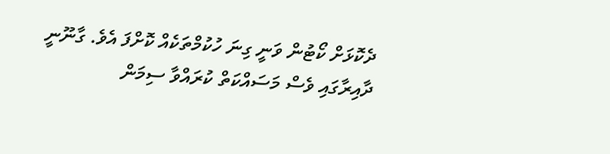ދެކޮޅަށް ކޯޓުން ވަނީ ގިނަ ހުކުމްތަކެއް ކޮށްފަ އެވެ. ގާނޫނީ ދާއިރާގައި ވެސް މަސައްކަތް ކުރައްވާ ސިމަން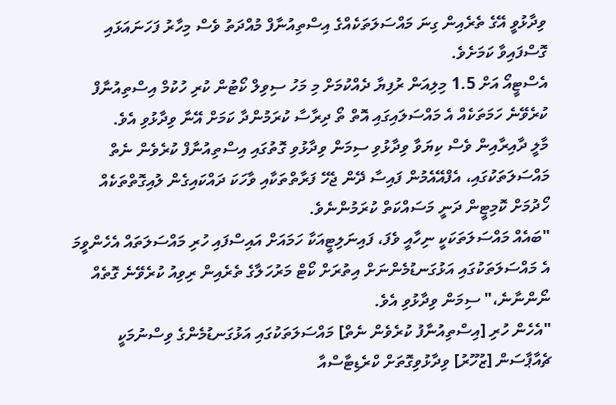ވިދާޅުވީ އޭގެ ތެރެއިން ގިނަ މައްސަލަތަކެއްގެ އިސްތިއުނާފް މުއްދަތު ވެސް މިހާރު ފަހަނައަޅައި ގޮސްފައިވާ ކަމަށެވެ.
އެސްޓީއޯ އަށް 1.5 މިލިއަން ރުފިޔާ ދެއްކުމަށް މި މަހު ސިވިލް ކޯޓުން ކުރި ހުކުމް އިސްތިއުނާފް ކުރެވޭނެ ހަމަތަކެއް އެ މައްސަލައިގައި އޮތް ތޯ ދިރާސާ ކުރަމުންދާ ކަމަށް އޭނާ ވިދާޅުވި އެވެ.
މާލީ ދާއިރާއިން ވެސް ކިޔަވާ ވިދާޅުވި ސިމަން ވިދާޅުވި ގޮތުގައި އިސްތިއުނާފް ކުރެވެން ނެތް މައްސަލަތަކުގައި، އެފްއޭއެމުން ފައިސާ ދޭން ޖެހޭ ފަރާތްތަކާއި ވާހަކަ ދައްކައިގެން ލުއިގޮތްތަކެއް ހޯދުމަށް ކޮމިޓީން ދަނީ މަސައްކަތް ކުރަމުންނެވެ.
"ބައެއް މައްސަލަތަކަކީ ނިހާއީ ވެފަ، ފައިނަލިޓީއަކާ ހަމައަށް އައިސްފައި ހުރި މައްސަލަތައް އެހެންވީމަ އެ މައްސަލަތަކުގައި އަޅުގަނޑުމެންނަށް އިތުރަށް ކޯޓް މަރުހަލާގެ ތެރެއިން ރިވިއު ކުރެވޭނެ ގޮތެއް ނޯންނާނެ،" ސިމަން ވިދާޅުވި އެވެ.
"އެހެން ހުރި [އިސްތިއުނާފު ކުރެވެން ނެތް] މައްސަލަތަކުގައި އަޅުގަނޑުމެންގެ ވިސްނުމަކީ ޗެއާޕާސަން [ޒުހޫރު] ވިދާޅުވިގޮތަށް ކްރެޑިޓާސްއާ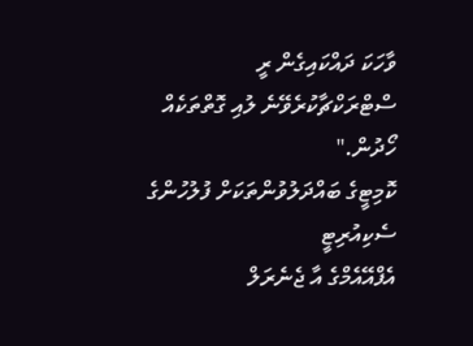ވާހަކަ ދައްކައިގެން ރީ ސްޓްރަކްޗާކުރެވޭނެ ލުއި ގޮތްތަކެއް ހޯދުން."
ކޮމިޓީގެ ބައްދަލުވުންތަކަށް ފުލުހުންގެ ސެކިއުރިޓީ
އެފްއޭއެމްގެ އާ ޖެނެރަލް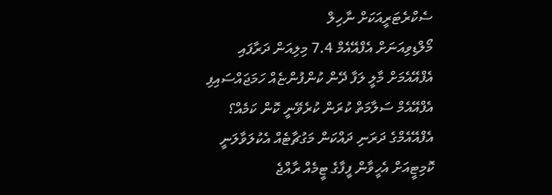ސެކްރެޓަރީއަކަށް ނާހިލް
މޯލްޑިވިއަނަށް އެފްއޭއެމް 7.4 މިލިއަން ދަރާފައި
އެފްއޭއެމަށް މާލީ ލަފާ ދޭން ކުންފުންޏެއް ހަމަޖައްސައިފި
އެފްއޭއެމް ސަލާމަތް ކުރަން ކުރެވޭނީ ކޮން ކަމެއް؟
އެފްއޭއެމްގެ ދަރަނި ދައްކަން މަގުޗާޓެއް އެކުލަވާލަނީ
ކޮމިޓީއަށް އެހީވާން ފީފާގެ ޓީމެއް ރާއްޖެ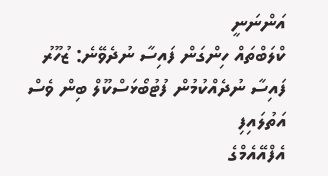އަންނަނީ
ކްލަބްތައް ހިންގަން ފައިސާ ނުދެވޭނެ: ޒުހޫރު
ފައިސާ ނުދެއްކުމުން ފުޓުބޯޅަސްކޫލް ބިން ވެސް އަތުލައިފި
އެފްއޭއެމްގެ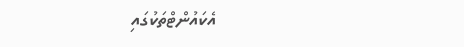އެކައުންޓްތަކުގައި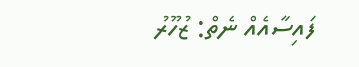ފައިސާއެއް ނެތް: ޒުހޫރު